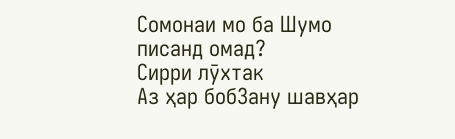Сомонаи мо ба Шумо писанд омад?
Сирри лӯхтак
Аз ҳар бобЗану шавҳар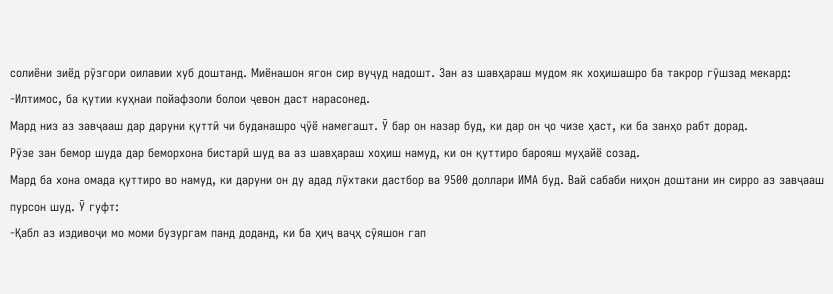солиёни зиёд рӯзгори оилавии хуб доштанд. Миёнашон ягон сир вуҷуд надошт. Зан аз шавҳараш мудом як хоҳишашро ба такрор гӯшзад мекард:
-Илтимос, ба қутии куҳнаи пойафзоли болои ҷевон даст нарасонед.
Мард низ аз завҷааш дар даруни қуттӣ чи буданашро ҷӯё намегашт. Ӯ бар он назар буд, ки дар он ҷо чизе ҳаст, ки ба занҳо рабт дорад.
Рӯзе зан бемор шуда дар беморхона бистарӣ шуд ва аз шавҳараш хоҳиш намуд, ки он қуттиро барояш муҳайё созад.
Мард ба хона омада қуттиро во намуд, ки даруни он ду адад лӯхтаки дастбор ва 9500 доллари ИМА буд. Вай сабаби ниҳон доштани ин сирро аз завҷааш пурсон шуд. Ӯ гуфт:
-Қабл аз издивоҷи мо моми бузургам панд доданд, ки ба ҳиҷ ваҷҳ сӯяшон гап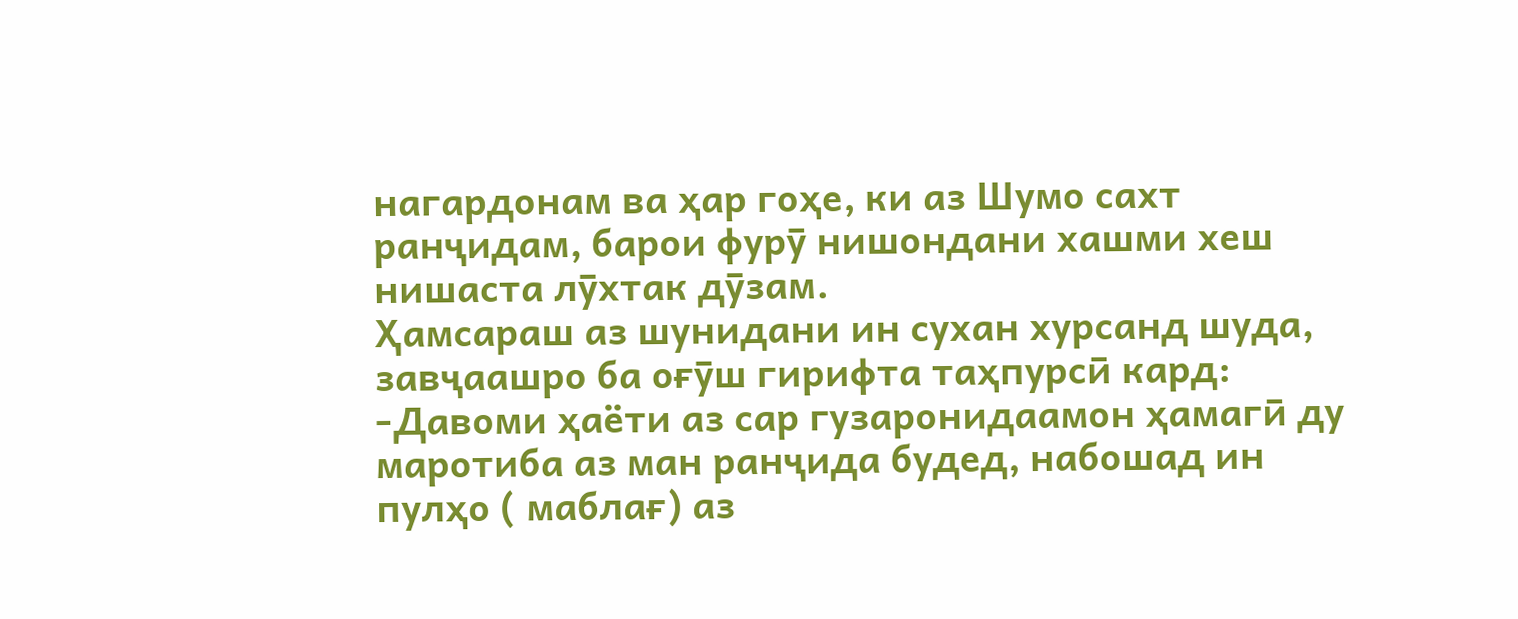нагардонам ва ҳар гоҳе, ки аз Шумо сахт ранҷидам, барои фурӯ нишондани хашми хеш нишаста лӯхтак дӯзам.
Ҳамсараш аз шунидани ин сухан хурсанд шуда, завҷаашро ба оғӯш гирифта таҳпурсӣ кард:
-Давоми ҳаёти аз сар гузаронидаамон ҳамагӣ ду маротиба аз ман ранҷида будед, набошад ин пулҳо ( маблағ) аз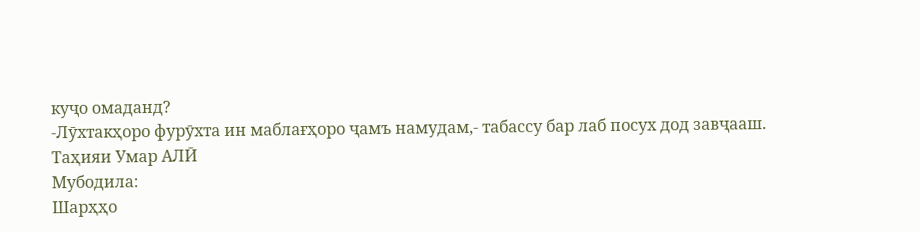куҷо омаданд?
-Лӯхтакҳоро фурӯхта ин маблағҳоро ҷамъ намудам,- табассу бар лаб посух дод завҷааш.
Таҳияи Умар АЛӢ
Мубодила:
Шарҳҳо